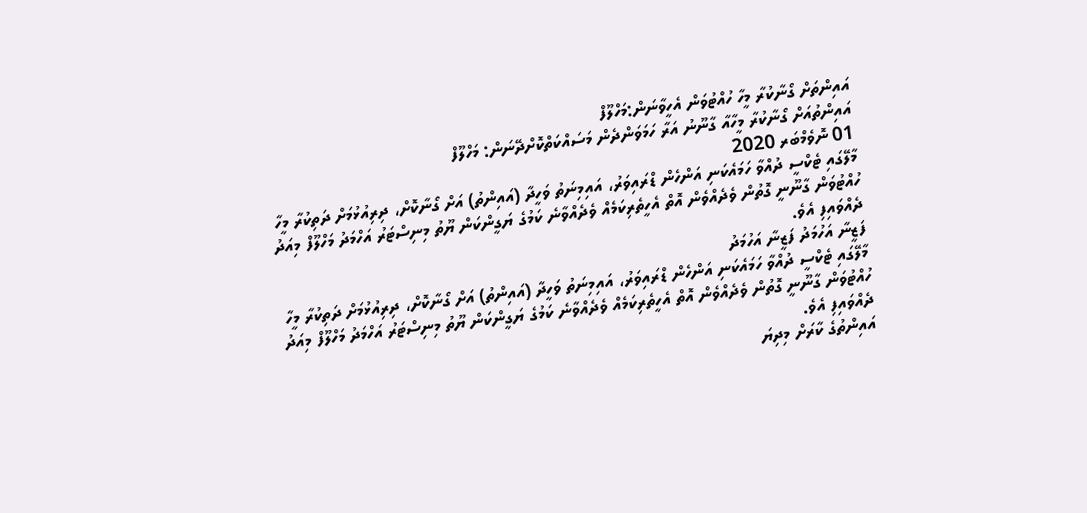އައިންތަށް ގޯނާކުރާ މީހާ ހުއްޓުވަން އެހީވާނަން:މަހްލޫފް
އައިންތުއަށް ގޯނާކުރާ މީހާއާ ގާނޫނު އަރާ ހަމަވަންދެން މަސައްކަތްކޮށްދޭނަން: މަހްލޫފް
01 ނޮވެމްބަރ 2020
މާލޭގައި ޓެކްސީ ދުއްވާ ހަމައެކަނި އަންހެން ޑްރައިވަރު، އައިމިނަތު ވަހީދާ (އައިންތު) އަށް ގޯނާކޮށް، ދިރިއުޅުމަށް ދަތިކުރާ މީހާ ހުއްޓުވަން ގާނޫނީ ގޮތުން ވެދެއްވެން އޮތް އެހީތެރިކަމެއް ވެދެއްވާނެ ކަމުގެ ޔަގީންކަން ޔޫތު މިނިސްޓަރު އަހްމަދު މަހްލޫފް މިއަދު ދެއްވައިފި އެވެ.
ފަޒީނާ އަހުމަދު ފަޒީނާ އަހުމަދު
މާލޭގައި ޓެކްސީ ދުއްވާ ހަމައެކަނި އަންހެން ޑްރައިވަރު، އައިމިނަތު ވަހީދާ (އައިންތު) އަށް ގޯނާކޮށް، ދިރިއުޅުމަށް ދަތިކުރާ މީހާ ހުއްޓުވަން ގާނޫނީ ގޮތުން ވެދެއްވެން އޮތް އެހީތެރިކަމެއް ވެދެއްވާނެ ކަމުގެ ޔަގީންކަން ޔޫތު މިނިސްޓަރު އަހްމަދު މަހްލޫފް މިއަދު ދެއްވައިފި އެވެ.
އައިންތުގެ ކާރަށް މިދިޔަ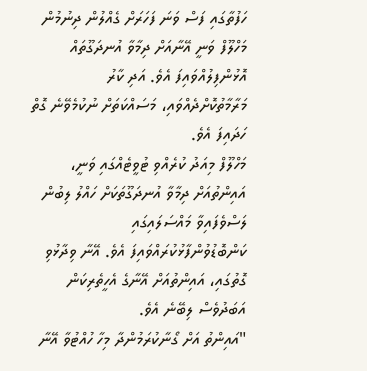ހަފުތާގައި ފަސް ވަނަ ފަހަރަށް ގެއްލުން ދިނުމުން މަހްލޫފް ވަނީ އޭނާއަށް ދިމާވާ އުނދަގޫތައް އޮޅުންފިލުއްވައިފަ އެވެ. އަދި ކާރު މަރާމާތުކޮށްދެއްވައި، މަސައްކަތަށް ނުކުމެވޭނެ ގޮތް ހަދައިފަ އެވެ.
މަހްލޫފް މިއަދު ކުރެއްވި ޓުވީޓެއްގައި ވަނީ، އައިންތުއަށް ދިމާވާ އުނދަގޫތަކަށް ހައްލު ލިބުން ލަސްވެފައިވާ މައްސަލައިގައި ކަންބޮޑުވުންފާޅުކުރައްވައިފަ އެވެ. އޭނާ ވިދާޅުވި ގޮތުގައި، އައިންތުއަށް އޭނާގެ އެހީތެރިކަން އަބަދުވެސް ލިބޭނެ އެވެ.
"އައިންތު އަށް ގޯނާކުރަމުންދާ މިހާ ހުއްޓުވާ އޭނާ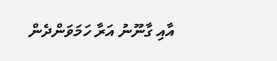އާއި ގާނޫނު އަރާ ހަމަވަންދެން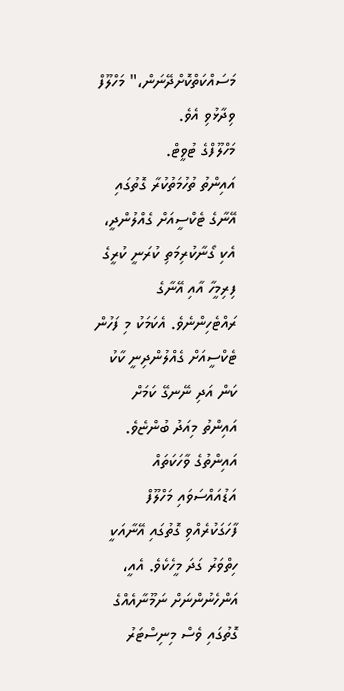މަސައްކަތްކޮށްދޭނަން،" މަހްލޫފް ވިދާޅުވި އެވެ.
މަހްލޫފްގެ ޓުވީޓް.
އައިންތު ތުހުމަތުކުރާ ގޮތުގައި އޭނާގެ ޓެކްސީއަށް ގެއްލުންދީ، އެކި ގޯނާކުރިމަތި ކުރަނީ ކުރީގެ ފިރިމީހާ އާއި އޭނާގެ ރައްޓެހިންނެވެ. އެކަމަކު މި ފަހުން ޓެކްސީއަށް ގެއްލުންދިނީ ކާކު ކަން އަދި ނޭނގޭ ކަމަށް އައިންތު މިއަދު ބުންޏެވެ.
އައިންތުގެ ވާހަކަތައް އަޑުއައްސަވައި މަހްލޫފް ފާހަގަކުރެއްވި ގޮތުގައި އޭނާއަކީ ހިތްވަރު ގަދަ މީހެކެވެ. އެއީ، އަންހެނުންނަށް ނަމޫނާއެއްގެ ގޮތުގައި ވެސް މިނިސްޓަރު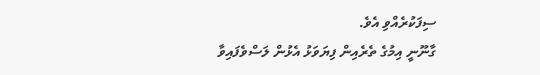ސިފަކުރެއްވި އެވެ.
ގާނޫނީ އިމުގެ ތެރެއިން ފިޔަވަޅު އެޅުން ލަސްވެފައިވާ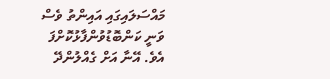މައްސަލައިގައި އައިންތު ވެސް ވަނީ ކަންބޮޑުވުންފާޅުކޮށްފަ އެވެ. އޭނާ އަށް ގެއްލުންދޭ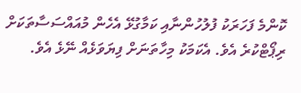ކޮންމެ ފަހަރަކު ފުލުހުންނާއި ކަމާގުޅޭ އެހެން މުއައްސަސާތަކަށް ރިޕޯޓްކުރެ އެވެ. އެކަމަކު މިހާތަނަށް ފިޔަވަޅެއް ނޭޅެ އެވެ.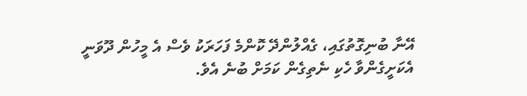އޭނާ ބުނިގޮތުގައި، ގެއްލުންދޭ ކޮންމެ ފަހަރަކު ވެސް އެ މީހުން ދޫވަނީ އެކަށީގެންވާ ހެކި ނެތިގެން ކަމަށް ބުނެ އެވެ.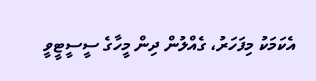އެކަމަކު މިފަހަރު، ގެއްލުން ދިން މީހާގެ ސީސީޓީވީ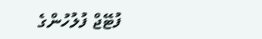ފުޓޭޖް ފުލުހުންގެ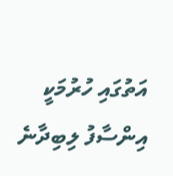އަތުގައި ހުރުމަކީ އިންސާފު ލިބިދާނެ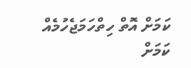ކަމަށް އޮތް ހިތްހަމަޖެހުމެއް ކަމަށް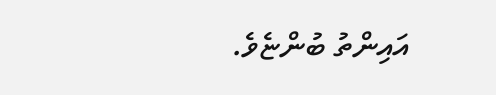އައިންތު ބުންޏެވެ.